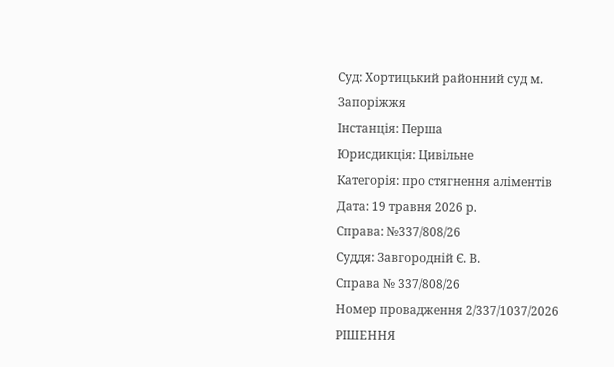Суд: Хортицький районний суд м. Запоріжжя
Інстанція: Перша
Юрисдикція: Цивільне
Категорія: про стягнення аліментів
Дата: 19 травня 2026 р.
Справа: №337/808/26
Суддя: Завгородній Є. В.
Справа № 337/808/26
Номер провадження 2/337/1037/2026
РІШЕННЯ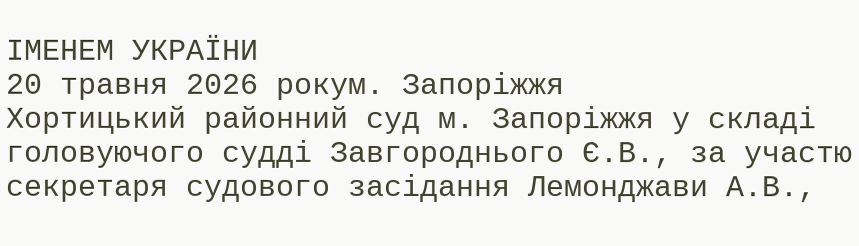ІМЕНЕМ УКРАЇНИ
20 травня 2026 рокум. Запоріжжя
Хортицький районний суд м. Запоріжжя у складі головуючого судді Завгороднього Є.В., за участю секретаря судового засідання Лемонджави А.В.,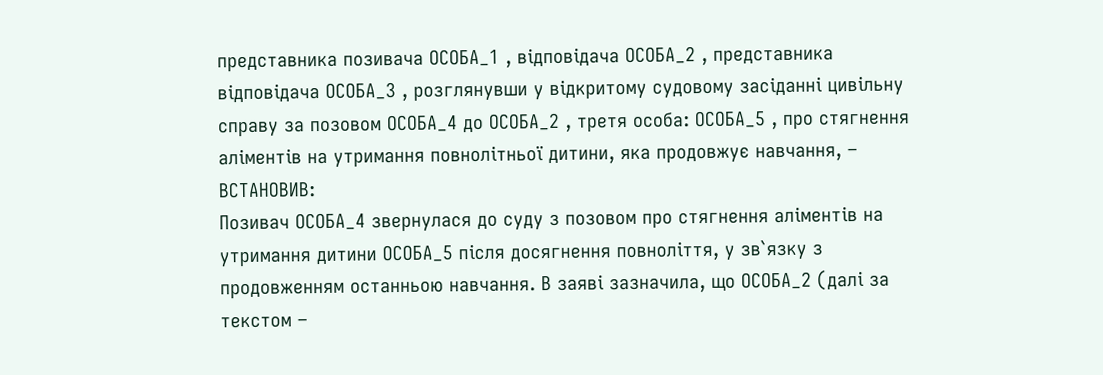представника позивача ОСОБА_1 , відповідача ОСОБА_2 , представника відповідача ОСОБА_3 , розглянувши у відкритому судовому засіданні цивільну справу за позовом ОСОБА_4 до ОСОБА_2 , третя особа: ОСОБА_5 , про стягнення аліментів на утримання повнолітньої дитини, яка продовжує навчання, –
ВСТАНОВИВ:
Позивач ОСОБА_4 звернулася до суду з позовом про стягнення аліментів на утримання дитини ОСОБА_5 після досягнення повноліття, у зв`язку з продовженням останньою навчання. В заяві зазначила, що ОСОБА_2 (далі за текстом –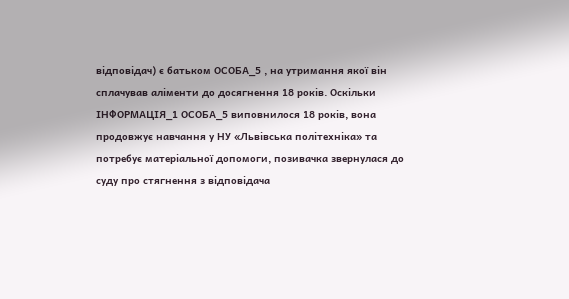відповідач) є батьком ОСОБА_5 , на утримання якої він сплачував аліменти до досягнення 18 років. Оскільки ІНФОРМАЦІЯ_1 ОСОБА_5 виповнилося 18 років, вона продовжує навчання у НУ «Львівська політехніка» та потребує матеріальної допомоги, позивачка звернулася до суду про стягнення з відповідача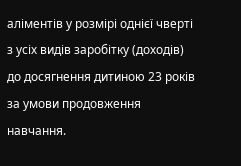аліментів у розмірі однієї чверті з усіх видів заробітку (доходів) до досягнення дитиною 23 років за умови продовження навчання.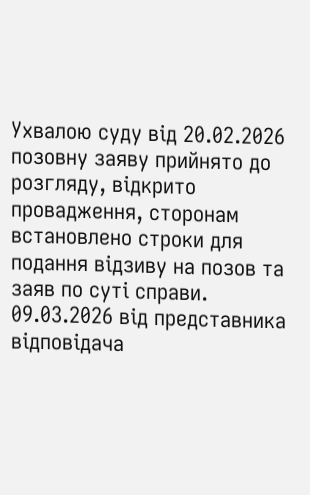Ухвалою суду від 20.02.2026 позовну заяву прийнято до розгляду, відкрито провадження, сторонам встановлено строки для подання відзиву на позов та заяв по суті справи.
09.03.2026 від представника відповідача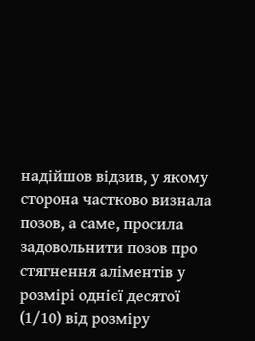надійшов відзив, у якому сторона частково визнала позов, а саме, просила задовольнити позов про стягнення аліментів у розмірі однієї десятої (1/10) від розміру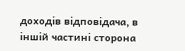доходів відповідача, в іншій частині сторона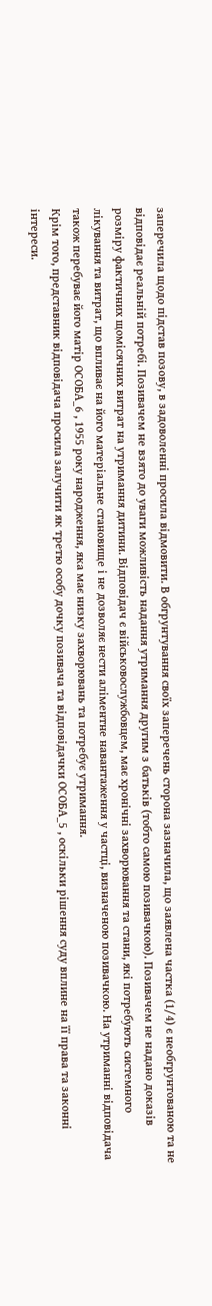заперечила щодо підстав позову, в задоволенні просила відмовити. В обгрунтування своїх заперечень сторона зазначила, що заявлена частка (1/4) є необгрунтованою та не відповідає реальній потребі. Позивачем не взято до уваги можливість надання утримання другим з батьків (тобто самою позивачкою). Позивачем не надано доказів розміру фактичних щомісячних витрат на утримання дитини. Відповідач є військовослужбовцем, має хронічні захворювання та стани, які потребують системного лікування та витрат, що впливає на його матеріальне становище і не дозволяє нести аліментне навантаження у частці, визначеною позивачкою. На утриманні відповідача також перебуває його матір ОСОБА_6 , 1955 року народження, яка має низку захворювань та потребує утримання.
Крім того, представник відповідача просила залучити як третю особу дочку позивача та відповідачки ОСОБА_5 , оскільки рішення суду вплине на її права та законні інтереси.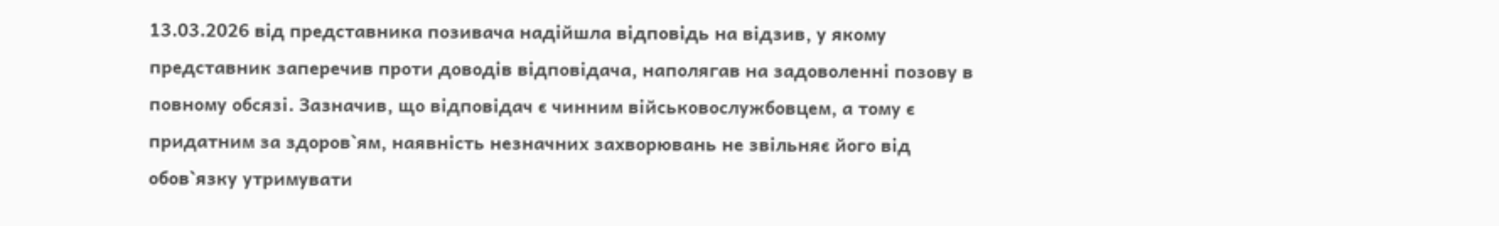13.03.2026 від представника позивача надійшла відповідь на відзив, у якому представник заперечив проти доводів відповідача, наполягав на задоволенні позову в повному обсязі. Зазначив, що відповідач є чинним військовослужбовцем, а тому є придатним за здоров`ям, наявність незначних захворювань не звільняє його від обов`язку утримувати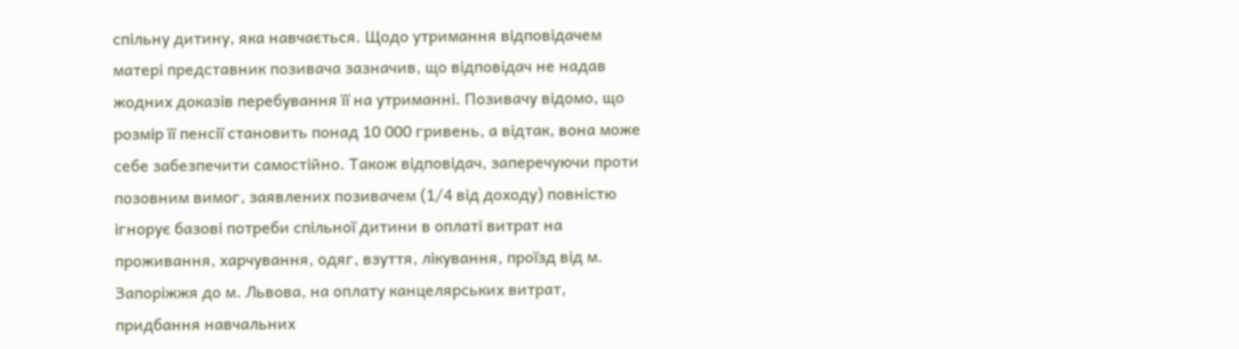спільну дитину, яка навчається. Щодо утримання відповідачем матері представник позивача зазначив, що відповідач не надав жодних доказів перебування її на утриманні. Позивачу відомо, що розмір її пенсії становить понад 10 000 гривень, а відтак, вона може себе забезпечити самостійно. Також відповідач, заперечуючи проти позовним вимог, заявлених позивачем (1/4 від доходу) повністю ігнорує базові потреби спільної дитини в оплаті витрат на проживання, харчування, одяг, взуття, лікування, проїзд від м. Запоріжжя до м. Львова, на оплату канцелярських витрат, придбання навчальних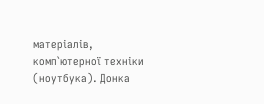матеріалів, комп`ютерної техніки (ноутбука). Донка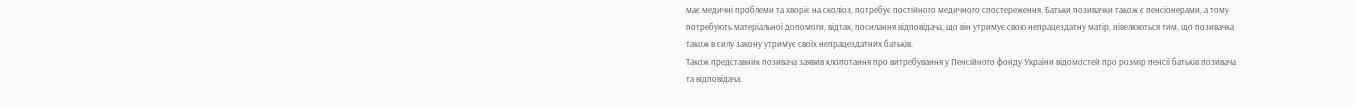має медичні проблеми та хворіє на сколіоз, потребує постійного медичного спостереження. Батьки позивачки також є пенсіонерами, а тому потребують матеріальної допомоги, відтак, посилання відповідача, що він утримує свою непрацездатну матір, нівелюються тим, що позивачка також в силу закону утримує своїх непрацездатних батьків.
Також представник позивача заявив клопотання про витребування у Пенсійного фонду України відомостей про розмір пенсії батьків позивача та відповідача.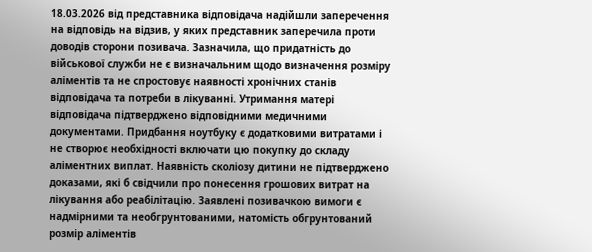18.03.2026 від представника відповідача надійшли заперечення на відповідь на відзив, у яких представник заперечила проти доводів сторони позивача. Зазначила, що придатність до військової служби не є визначальним щодо визначення розміру аліментів та не спростовує наявності хронічних станів відповідача та потреби в лікуванні. Утримання матері відповідача підтверджено відповідними медичними документами. Придбання ноутбуку є додатковими витратами і не створює необхідності включати цю покупку до складу аліментних виплат. Наявність сколіозу дитини не підтверджено доказами, які б свідчили про понесення грошових витрат на лікування або реабілітацію. Заявлені позивачкою вимоги є надмірними та необгрунтованими, натомість обгрунтований розмір аліментів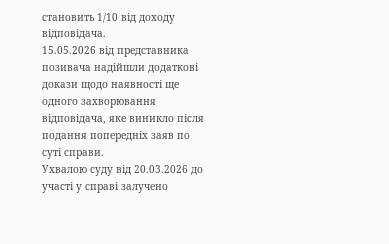становить 1/10 від доходу відповідача.
15.05.2026 від представника позивача надійшли додаткові докази щодо наявності ще одного захворювання відповідача, яке виникло після подання попередніх заяв по суті справи.
Ухвалою суду від 20.03.2026 до участі у справі залучено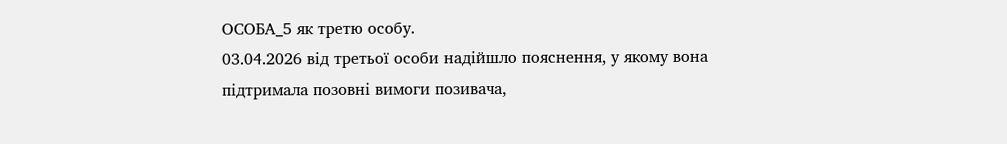ОСОБА_5 як третю особу.
03.04.2026 від третьої особи надійшло пояснення, у якому вона підтримала позовні вимоги позивача,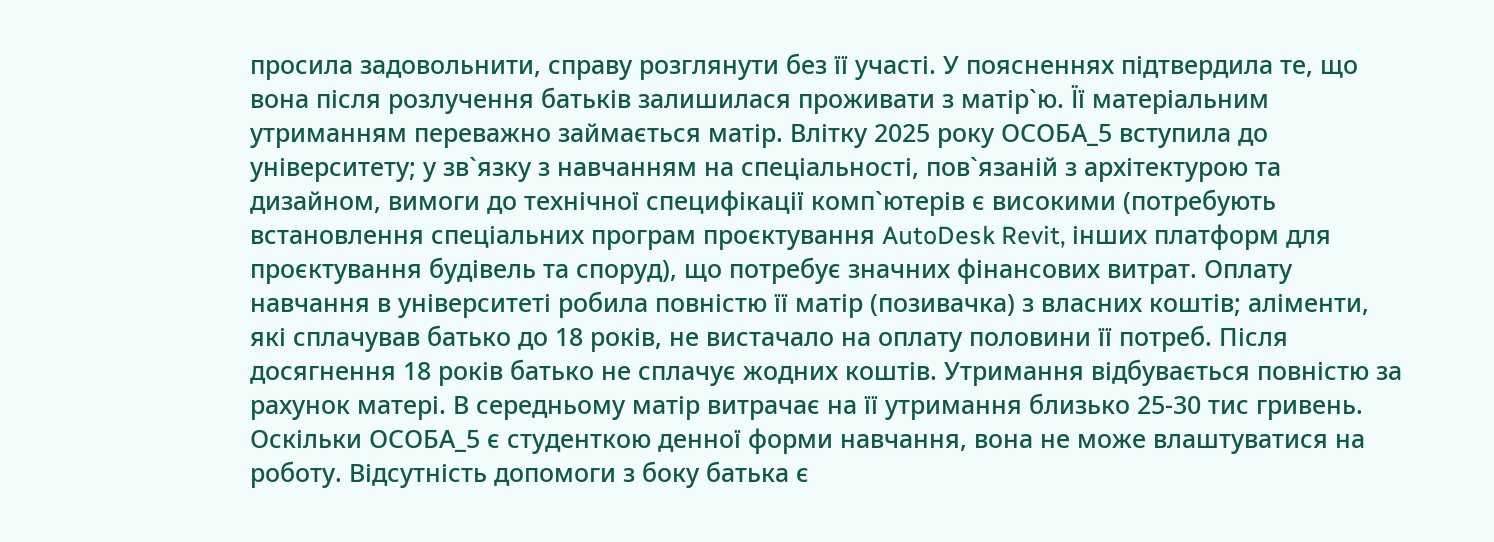просила задовольнити, справу розглянути без її участі. У поясненнях підтвердила те, що вона після розлучення батьків залишилася проживати з матір`ю. Її матеріальним утриманням переважно займається матір. Влітку 2025 року ОСОБА_5 вступила до університету; у зв`язку з навчанням на спеціальності, пов`язаній з архітектурою та дизайном, вимоги до технічної специфікації комп`ютерів є високими (потребують встановлення спеціальних програм проєктування AutoDesk Revit, інших платформ для проєктування будівель та споруд), що потребує значних фінансових витрат. Оплату навчання в університеті робила повністю її матір (позивачка) з власних коштів; аліменти, які сплачував батько до 18 років, не вистачало на оплату половини її потреб. Після досягнення 18 років батько не сплачує жодних коштів. Утримання відбувається повністю за рахунок матері. В середньому матір витрачає на її утримання близько 25-30 тис гривень. Оскільки ОСОБА_5 є студенткою денної форми навчання, вона не може влаштуватися на роботу. Відсутність допомоги з боку батька є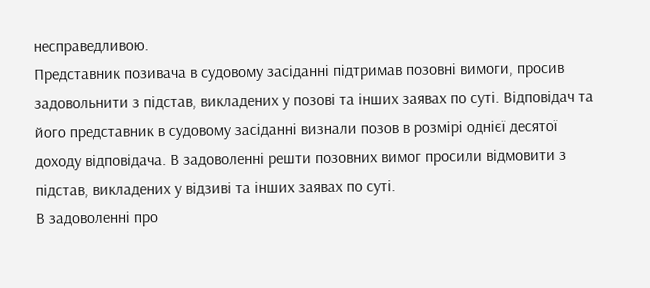несправедливою.
Представник позивача в судовому засіданні підтримав позовні вимоги, просив задовольнити з підстав, викладених у позові та інших заявах по суті. Відповідач та його представник в судовому засіданні визнали позов в розмірі однієї десятої доходу відповідача. В задоволенні решти позовних вимог просили відмовити з підстав, викладених у відзиві та інших заявах по суті.
В задоволенні про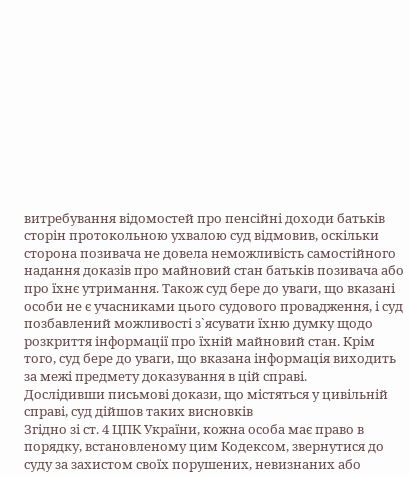витребування відомостей про пенсійні доходи батьків сторін протокольною ухвалою суд відмовив, оскільки сторона позивача не довела неможливість самостійного надання доказів про майновий стан батьків позивача або про їхнє утримання. Також суд бере до уваги, що вказані особи не є учасниками цього судового провадження, і суд позбавлений можливості з`ясувати їхню думку щодо розкриття інформації про їхній майновий стан. Крім того, суд бере до уваги, що вказана інформація виходить за межі предмету доказування в цій справі.
Дослідивши письмові докази, що містяться у цивільній справі, суд дійшов таких висновків
Згідно зі ст. 4 ЦПК України, кожна особа має право в порядку, встановленому цим Кодексом, звернутися до суду за захистом своїх порушених, невизнаних або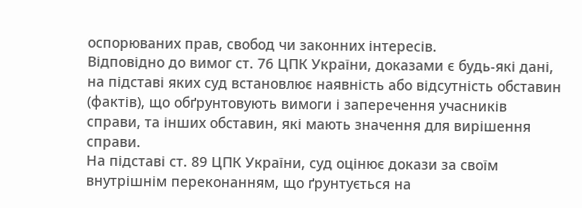оспорюваних прав, свобод чи законних інтересів.
Відповідно до вимог ст. 76 ЦПК України, доказами є будь-які дані, на підставі яких суд встановлює наявність або відсутність обставин (фактів), що обґрунтовують вимоги і заперечення учасників справи, та інших обставин, які мають значення для вирішення справи.
На підставі ст. 89 ЦПК України, суд оцінює докази за своїм внутрішнім переконанням, що ґрунтується на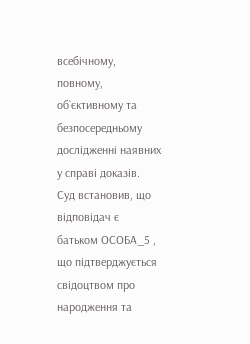всебічному, повному, об`єктивному та безпосередньому дослідженні наявних у справі доказів.
Суд встановив, що відповідач є батьком ОСОБА_5 , що підтверджується свідоцтвом про народження та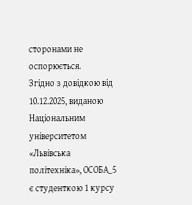сторонами не оспорюється.
Згідно з довідкою від 10.12.2025, виданою Національним університетом «Львівська політехніка», ОСОБА_5 є студенткою 1 курсу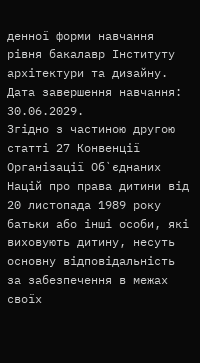денної форми навчання рівня бакалавр Інституту архітектури та дизайну. Дата завершення навчання: 30.06.2029.
Згідно з частиною другою статті 27 Конвенції Організації Об`єднаних Націй про права дитини від 20 листопада 1989 року батьки або інші особи, які виховують дитину, несуть основну відповідальність за забезпечення в межах своїх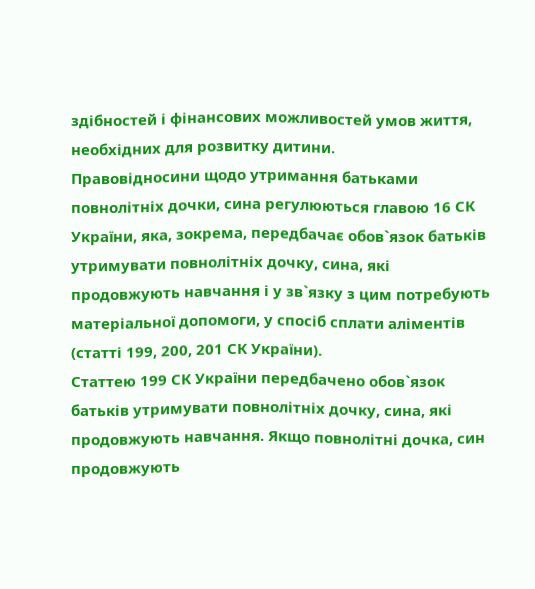здібностей і фінансових можливостей умов життя, необхідних для розвитку дитини.
Правовідносини щодо утримання батьками повнолітніх дочки, сина регулюються главою 16 СК України, яка, зокрема, передбачає обов`язок батьків утримувати повнолітніх дочку, сина, які продовжують навчання і у зв`язку з цим потребують матеріальної допомоги, у спосіб сплати аліментів (статті 199, 200, 201 СК України).
Статтею 199 СК України передбачено обов`язок батьків утримувати повнолітніх дочку, сина, які продовжують навчання. Якщо повнолітні дочка, син продовжують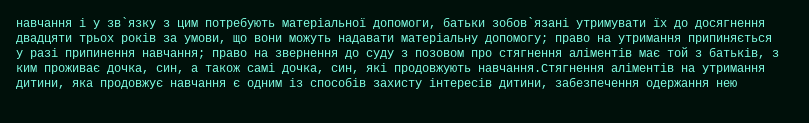навчання і у зв`язку з цим потребують матеріальної допомоги, батьки зобов`язані утримувати їх до досягнення двадцяти трьох років за умови, що вони можуть надавати матеріальну допомогу; право на утримання припиняється у разі припинення навчання; право на звернення до суду з позовом про стягнення аліментів має той з батьків, з ким проживає дочка, син, а також самі дочка, син, які продовжують навчання.Стягнення аліментів на утримання дитини, яка продовжує навчання є одним із способів захисту інтересів дитини, забезпечення одержання нею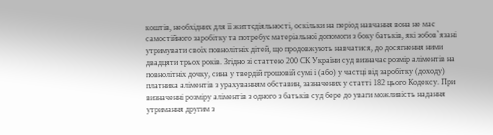коштів, необхідних для її життєдіяльності, оскільки на період навчання вона не має самостійного заробітку та потребує матеріальної допомоги з боку батьків, які зобов`язані утримувати своїх повнолітніх дітей, що продовжують навчатися, до досягнення ними двадцяти трьох років. Згідно зі статтею 200 СК України суд визначає розмір аліментів на повнолітніх дочку, сина у твердій грошовій сумі і (або) у частці від заробітку (доходу) платника аліментів з урахуванням обставин, зазначених у статті 182 цього Кодексу. При визначенні розміру аліментів з одного з батьків суд бере до уваги можливість надання утримання другим з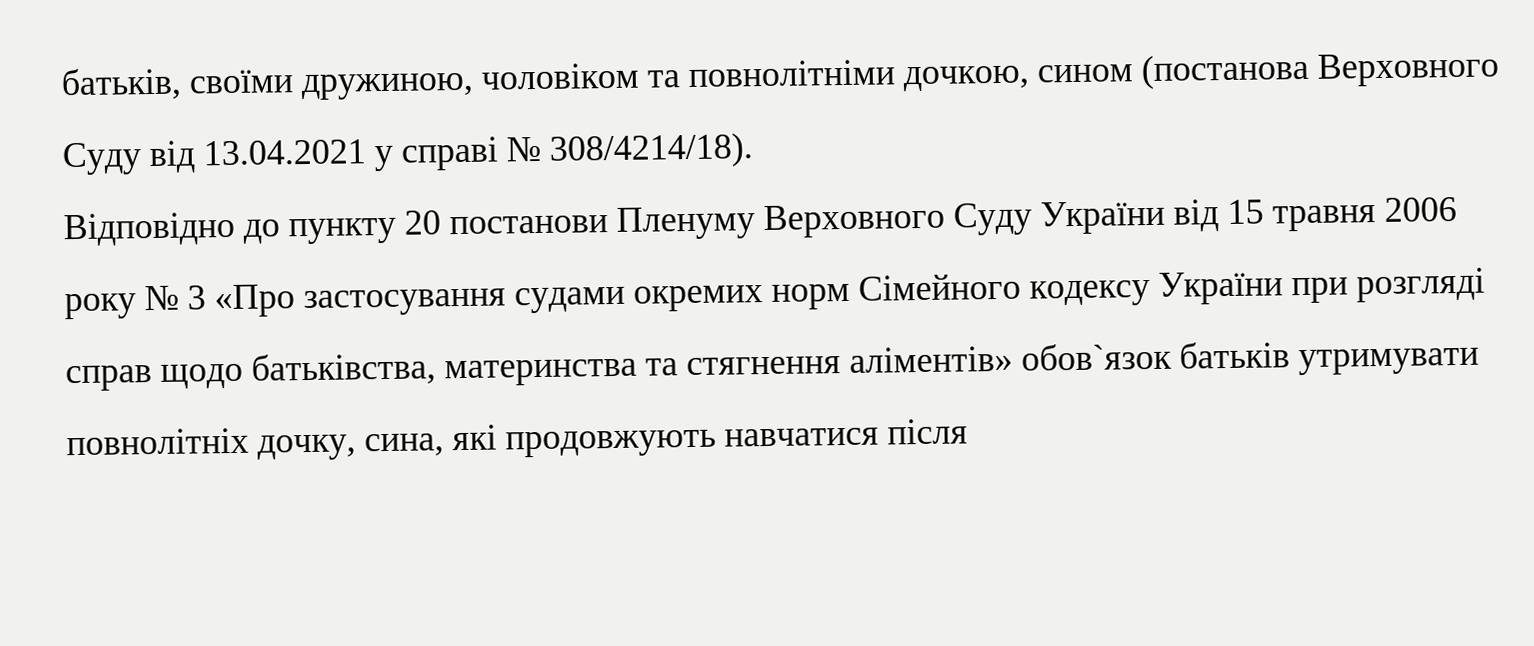батьків, своїми дружиною, чоловіком та повнолітніми дочкою, сином (постанова Верховного Суду від 13.04.2021 у справі № 308/4214/18).
Відповідно до пункту 20 постанови Пленуму Верховного Суду України від 15 травня 2006 року № 3 «Про застосування судами окремих норм Сімейного кодексу України при розгляді справ щодо батьківства, материнства та стягнення аліментів» обов`язок батьків утримувати повнолітніх дочку, сина, які продовжують навчатися після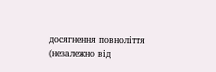досягнення повноліття (незалежно від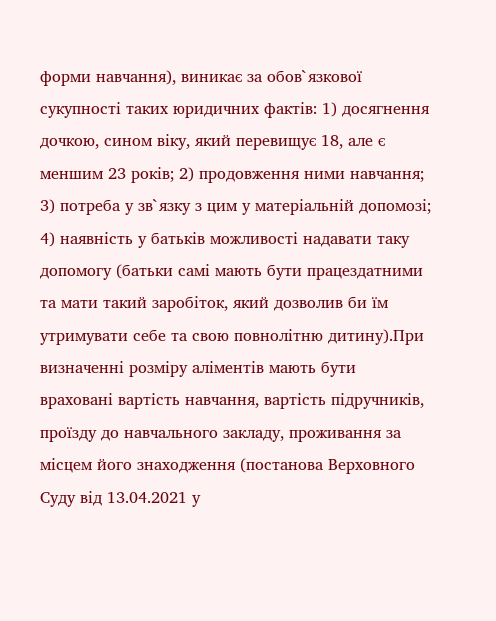форми навчання), виникає за обов`язкової сукупності таких юридичних фактів: 1) досягнення дочкою, сином віку, який перевищує 18, але є меншим 23 років; 2) продовження ними навчання; 3) потреба у зв`язку з цим у матеріальній допомозі; 4) наявність у батьків можливості надавати таку допомогу (батьки самі мають бути працездатними та мати такий заробіток, який дозволив би їм утримувати себе та свою повнолітню дитину).При визначенні розміру аліментів мають бути враховані вартість навчання, вартість підручників, проїзду до навчального закладу, проживання за місцем його знаходження (постанова Верховного Суду від 13.04.2021 у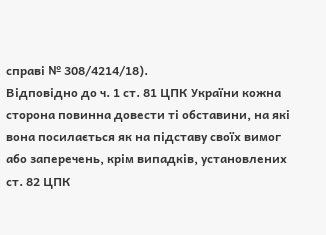справі № 308/4214/18).
Відповідно до ч. 1 ст. 81 ЦПК України кожна сторона повинна довести ті обставини, на які вона посилається як на підставу своїх вимог або заперечень, крім випадків, установлених ст. 82 ЦПК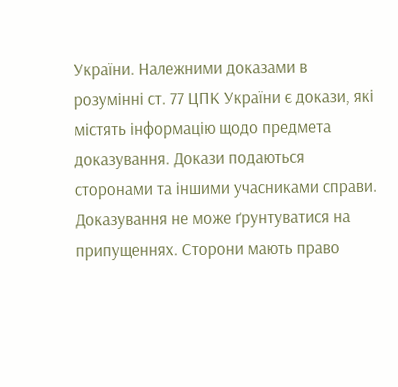України. Належними доказами в розумінні ст. 77 ЦПК України є докази, які містять інформацію щодо предмета доказування. Докази подаються сторонами та іншими учасниками справи. Доказування не може ґрунтуватися на припущеннях. Сторони мають право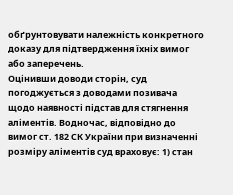обґрунтовувати належність конкретного доказу для підтвердження їхніх вимог або заперечень.
Оцінивши доводи сторін, суд погоджується з доводами позивача щодо наявності підстав для стягнення аліментів. Водночас, відповідно до вимог ст. 182 СК України при визначенні розміру аліментів суд враховує: 1) стан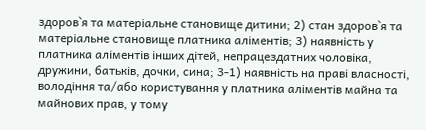здоров`я та матеріальне становище дитини; 2) стан здоров`я та матеріальне становище платника аліментів; 3) наявність у платника аліментів інших дітей, непрацездатних чоловіка, дружини, батьків, дочки, сина; 3-1) наявність на праві власності, володіння та/або користування у платника аліментів майна та майнових прав, у тому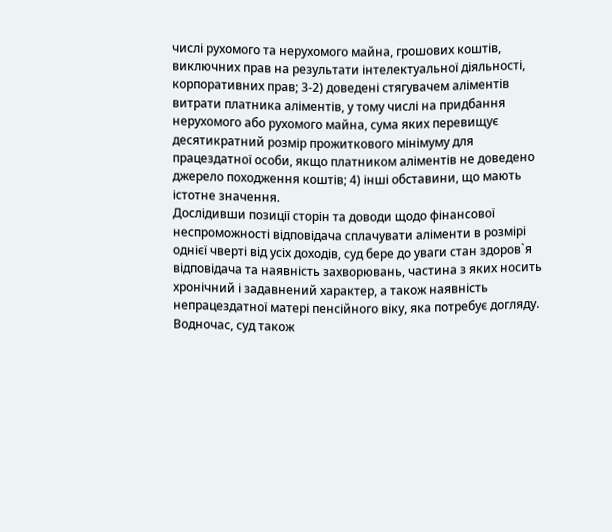числі рухомого та нерухомого майна, грошових коштів, виключних прав на результати інтелектуальної діяльності, корпоративних прав; 3-2) доведені стягувачем аліментів витрати платника аліментів, у тому числі на придбання нерухомого або рухомого майна, сума яких перевищує десятикратний розмір прожиткового мінімуму для працездатної особи, якщо платником аліментів не доведено джерело походження коштів; 4) інші обставини, що мають істотне значення.
Дослідивши позиції сторін та доводи щодо фінансової неспроможності відповідача сплачувати аліменти в розмірі однієї чверті від усіх доходів, суд бере до уваги стан здоров`я відповідача та наявність захворювань, частина з яких носить хронічний і задавнений характер, а також наявність непрацездатної матері пенсійного віку, яка потребує догляду. Водночас, суд також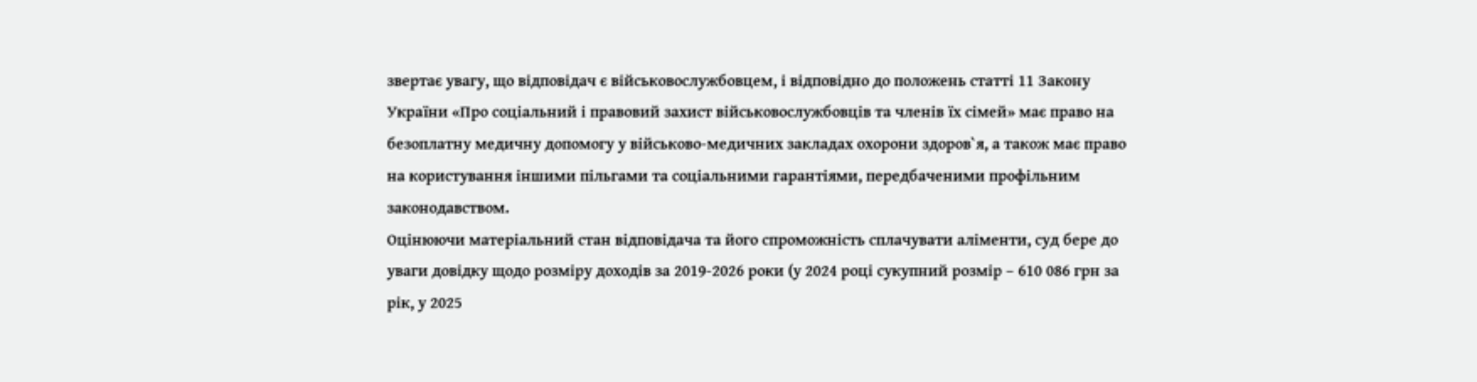звертає увагу, що відповідач є військовослужбовцем, і відповідно до положень статті 11 Закону України «Про соціальний і правовий захист військовослужбовців та членів їх сімей» має право на безоплатну медичну допомогу у військово-медичних закладах охорони здоров`я, а також має право на користування іншими пільгами та соціальними гарантіями, передбаченими профільним законодавством.
Оцінюючи матеріальний стан відповідача та його спроможність сплачувати аліменти, суд бере до уваги довідку щодо розміру доходів за 2019-2026 роки (у 2024 році сукупний розмір – 610 086 грн за рік, у 2025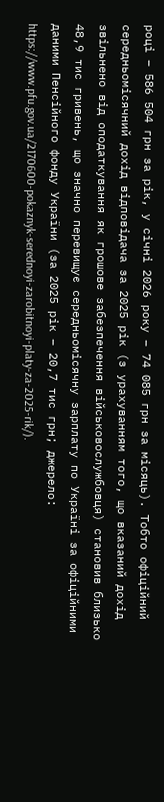році – 586 504 грн за рік, у січні 2026 року – 74 085 грн за місяць). Тобто офіційний середньомісячний дохід відповідача за 2025 рік (з урахуванням того, що вказаний дохід звільнено від оподаткування як грошове забезпечення військовослужбовця) становив близько 48,9 тис гривень, що значно перевищує середньомісячну зарплату по Україні за офіційними даними Пенсійного фонду України (за 2025 рік – 20,7 тис грн; джерело: https://www.pfu.gov.ua/2170600-pokaznyk-serednoyi-zarobitnoyi-platy-za-2025-rik/).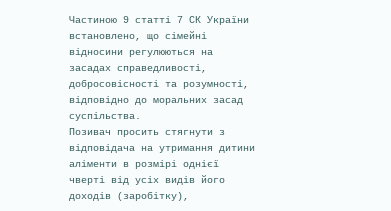Частиною 9 статті 7 СК України встановлено, що сімейні відносини регулюються на засадах справедливості, добросовісності та розумності, відповідно до моральних засад суспільства.
Позивач просить стягнути з відповідача на утримання дитини аліменти в розмірі однієї чверті від усіх видів його доходів (заробітку),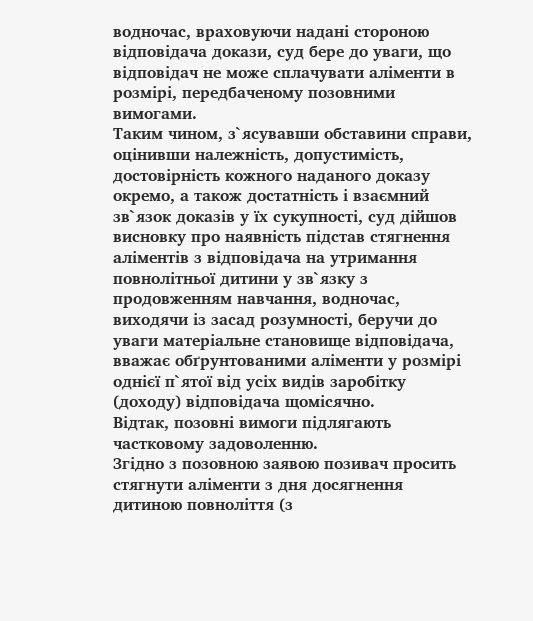водночас, враховуючи надані стороною відповідача докази, суд бере до уваги, що відповідач не може сплачувати аліменти в розмірі, передбаченому позовними вимогами.
Таким чином, з`ясувавши обставини справи, оцінивши належність, допустимість, достовірність кожного наданого доказу окремо, а також достатність і взаємний зв`язок доказів у їх сукупності, суд дійшов висновку про наявність підстав стягнення аліментів з відповідача на утримання повнолітньої дитини у зв`язку з продовженням навчання, водночас, виходячи із засад розумності, беручи до уваги матеріальне становище відповідача, вважає обґрунтованими аліменти у розмірі однієї п`ятої від усіх видів заробітку (доходу) відповідача щомісячно.
Відтак, позовні вимоги підлягають частковому задоволенню.
Згідно з позовною заявою позивач просить стягнути аліменти з дня досягнення дитиною повноліття (з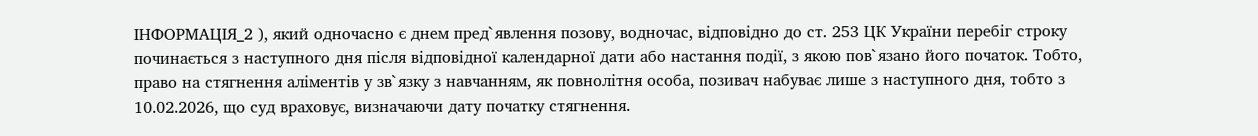ІНФОРМАЦІЯ_2 ), який одночасно є днем пред`явлення позову, водночас, відповідно до ст. 253 ЦК України перебіг строку починається з наступного дня після відповідної календарної дати або настання події, з якою пов`язано його початок. Тобто, право на стягнення аліментів у зв`язку з навчанням, як повнолітня особа, позивач набуває лише з наступного дня, тобто з 10.02.2026, що суд враховує, визначаючи дату початку стягнення.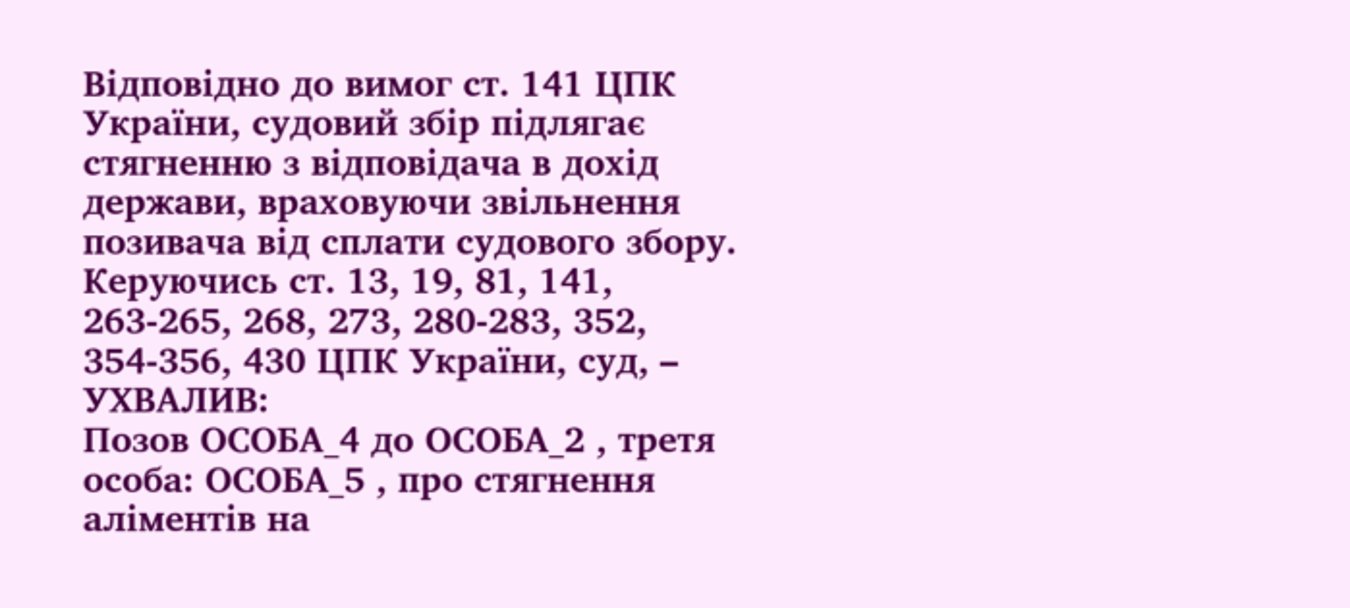Відповідно до вимог ст. 141 ЦПК України, судовий збір підлягає стягненню з відповідача в дохід держави, враховуючи звільнення позивача від сплати судового збору.
Керуючись ст. 13, 19, 81, 141, 263-265, 268, 273, 280-283, 352, 354-356, 430 ЦПК України, суд, –
УХВАЛИВ:
Позов ОСОБА_4 до ОСОБА_2 , третя особа: ОСОБА_5 , про стягнення аліментів на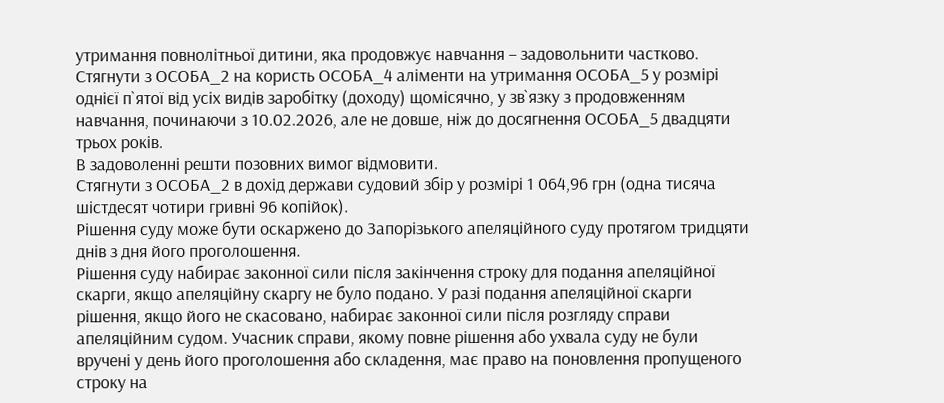утримання повнолітньої дитини, яка продовжує навчання – задовольнити частково.
Стягнути з ОСОБА_2 на користь ОСОБА_4 аліменти на утримання ОСОБА_5 у розмірі однієї п`ятої від усіх видів заробітку (доходу) щомісячно, у зв`язку з продовженням навчання, починаючи з 10.02.2026, але не довше, ніж до досягнення ОСОБА_5 двадцяти трьох років.
В задоволенні решти позовних вимог відмовити.
Стягнути з ОСОБА_2 в дохід держави судовий збір у розмірі 1 064,96 грн (одна тисяча шістдесят чотири гривні 96 копійок).
Рішення суду може бути оскаржено до Запорізького апеляційного суду протягом тридцяти днів з дня його проголошення.
Рішення суду набирає законної сили після закінчення строку для подання апеляційної скарги, якщо апеляційну скаргу не було подано. У разі подання апеляційної скарги рішення, якщо його не скасовано, набирає законної сили після розгляду справи апеляційним судом. Учасник справи, якому повне рішення або ухвала суду не були вручені у день його проголошення або складення, має право на поновлення пропущеного строку на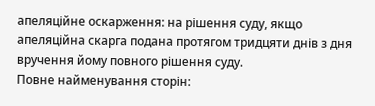апеляційне оскарження: на рішення суду, якщо апеляційна скарга подана протягом тридцяти днів з дня вручення йому повного рішення суду.
Повне найменування сторін: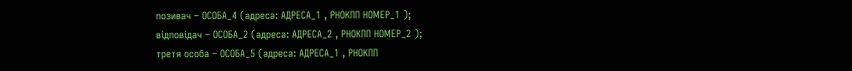позивач – ОСОБА_4 (адреса: АДРЕСА_1 , РНОКПП НОМЕР_1 );
відповідач – ОСОБА_2 (адреса: АДРЕСА_2 , РНОКПП НОМЕР_2 );
третя особа – ОСОБА_5 (адреса: АДРЕСА_1 , РНОКПП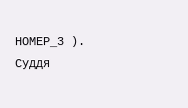НОМЕР_3 ).
Суддя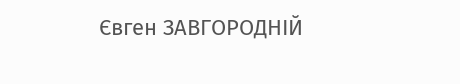Євген ЗАВГОРОДНІЙ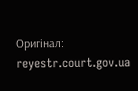Оригінал: reyestr.court.gov.ua